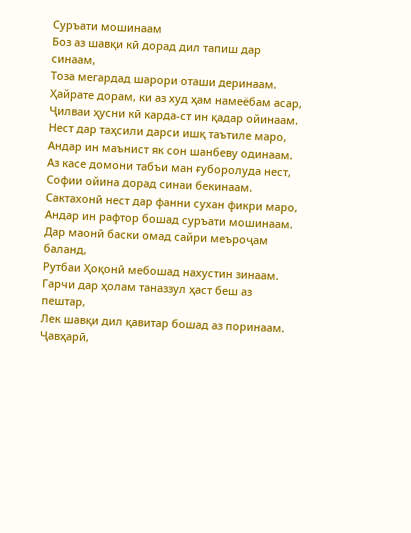Суръати мошинаам
Боз аз шавқи кӣ дорад дил тапиш дар синаам,
Тоза мегардад шарори оташи деринаам.
Ҳайрате дорам, ки аз худ ҳам намеёбам асар,
Ҷилваи ҳусни кӣ карда-ст ин қадар ойинаам.
Нест дар таҳсили дарси ишқ таътиле маро,
Андар ин маънист як сон шанбеву одинаам.
Аз касе домони табъи ман ғуборолуда нест,
Софии ойина дорад синаи бекинаам.
Сактахонӣ нест дар фанни сухан фикри маро,
Андар ин рафтор бошад суръати мошинаам.
Дар маонӣ баски омад сайри меъроҷам баланд,
Рутбаи Ҳоқонӣ мебошад нахустин зинаам.
Гарчи дар ҳолам таназзул ҳаст беш аз пештар,
Лек шавқи дил қавитар бошад аз поринаам.
Ҷавҳарӣ,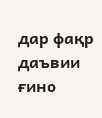дар фақр даъвии ғино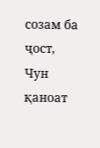созам ба ҷост,
Чун қаноат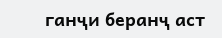ганҷи беранҷ аст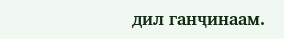дил ганҷинаам.